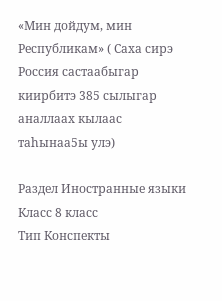«Мин дойдум, мин Республикам» ( Саха сирэ Россия састаабыгар киирбитэ 385 сылыгар аналлаах кылаас таhынаа5ы улэ)

Раздел Иностранные языки
Класс 8 класс
Тип Конспекты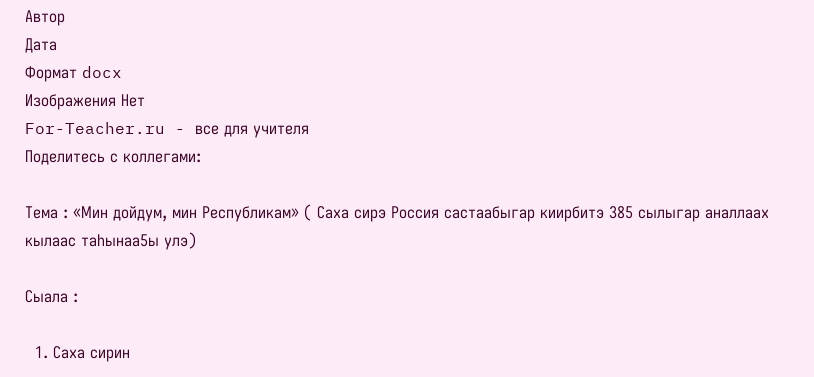Автор
Дата
Формат docx
Изображения Нет
For-Teacher.ru - все для учителя
Поделитесь с коллегами:

Тема : «Мин дойдум, мин Республикам» ( Саха сирэ Россия састаабыгар киирбитэ 385 сылыгар аналлаах кылаас таhынаа5ы улэ)

Сыала :

  1. Саха сирин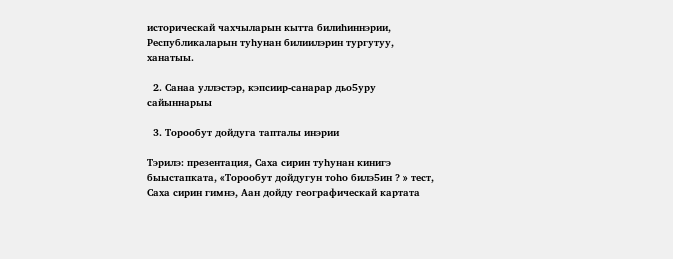историческай чахчыларын кытта билиhиннэрии, Республикаларын туhунан билиилэрин тургутуу, ханатыы.

  2. Санаа уллэстэр, кэпсиир-санарар дьо5уру сайыннарыы

  3. Торообут дойдуга тапталы инэрии

Тэрилэ: презентация, Саха сирин туhунан кинигэ быыстапката, «Торообут дойдугун тоhо билэ5ин ? » тест, Саха сирин гимнэ, Аан дойду географическай картата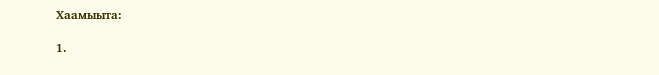Хаамыыта:

1.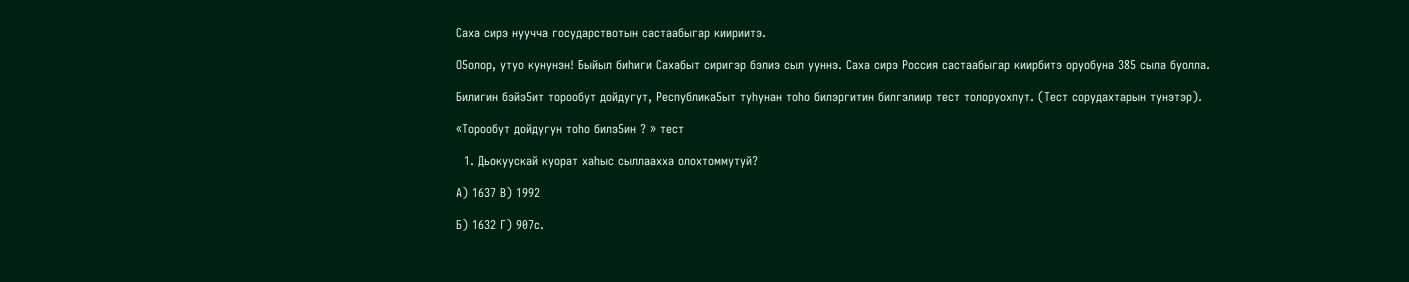Саха сирэ нуучча государствотын састаабыгар киириитэ.

О5олор, утуо кунунэн! Быйыл биhиги Сахабыт сиригэр бэлиэ сыл ууннэ. Саха сирэ Россия састаабыгар киирбитэ оруобуна 385 сыла буолла.

Билигин бэйэ5ит торообут дойдугут, Республика5ыт туhунан тоhо билэргитин билгэлиир тест толоруохпут. (Тест сорудахтарын тунэтэр).

«Торообут дойдугун тоhо билэ5ин ? » тест

  1. Дьокуускай куорат хаhыс сыллаахха олохтоммутуй?

А) 1637 В) 1992

Б) 1632 Г) 907с.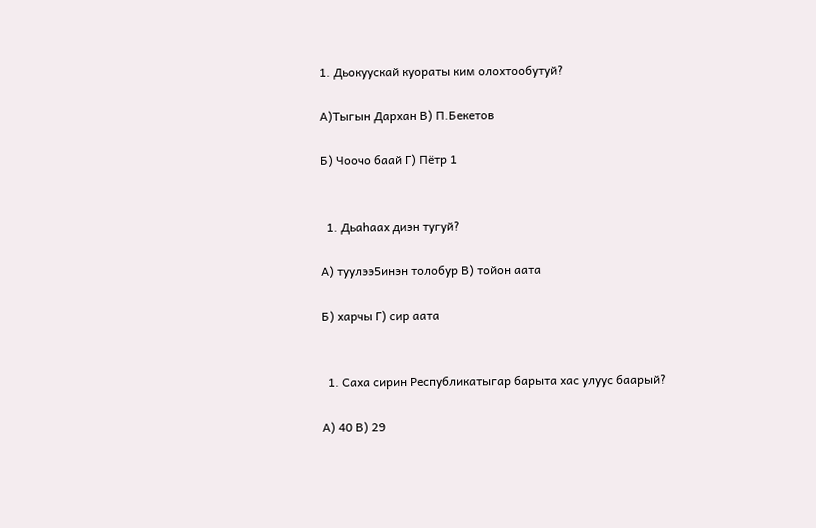1. Дьокуускай куораты ким олохтообутуй?

А)Тыгын Дархан В) П.Бекетов

Б) Чоочо баай Г) Пётр 1


  1. Дьаhаах диэн тугуй?

А) туулээ5инэн толобур В) тойон аата

Б) харчы Г) сир аата


  1. Саха сирин Республикатыгар барыта хас улуус баарый?

А) 40 В) 29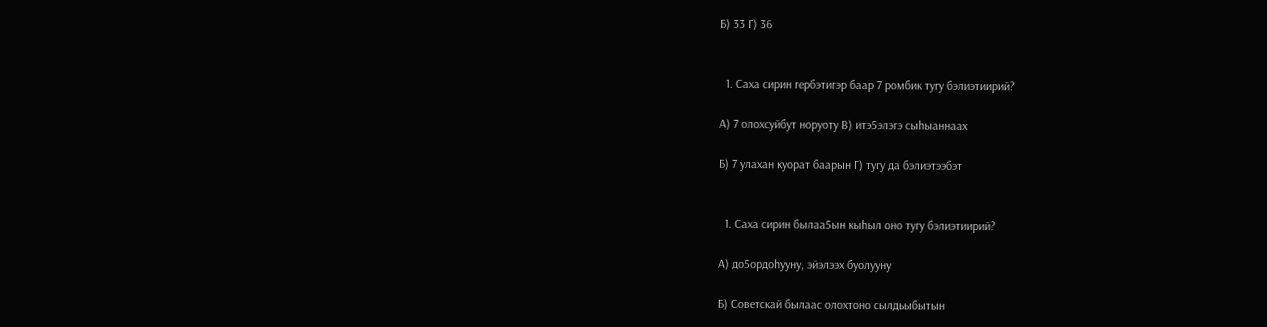Б) 33 Г) 36


  1. Саха сирин гербэтигэр баар 7 ромбик тугу бэлиэтиирий?

А) 7 олохсуйбут норуоту В) итэ5элэгэ сыhыаннаах

Б) 7 улахан куорат баарын Г) тугу да бэлиэтээбэт


  1. Саха сирин былаа5ын кыhыл оно тугу бэлиэтиирий?

А) до5ордоhууну, эйэлээх буолууну

Б) Советскай былаас олохтоно сылдьыбытын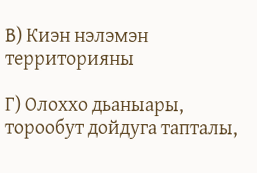В) Киэн нэлэмэн территорияны

Г) Олоххо дьаныары, торообут дойдуга тапталы,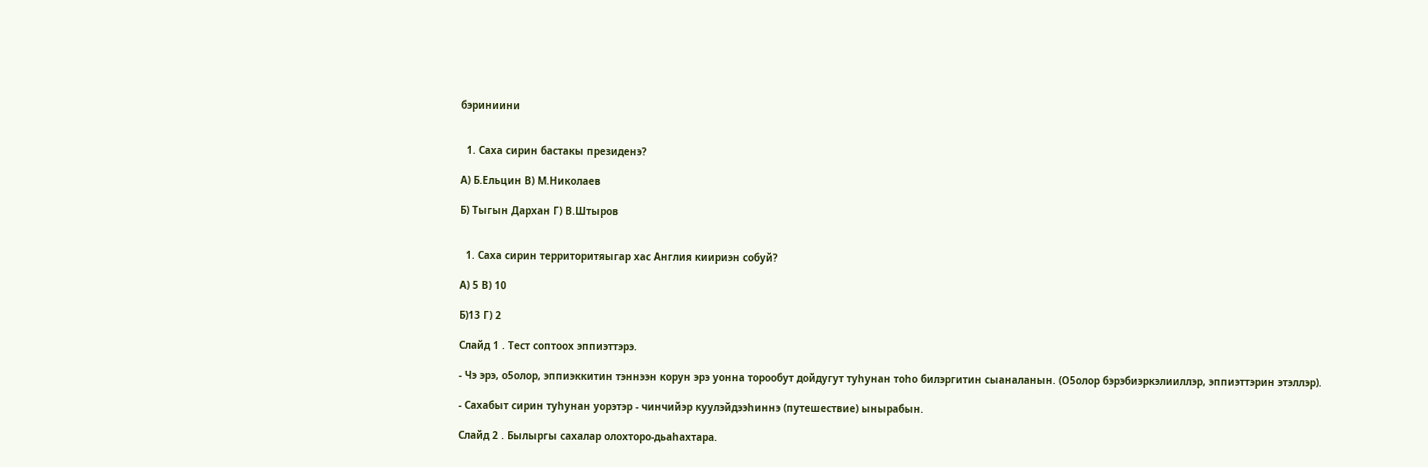бэриниини


  1. Саха сирин бастакы президенэ?

А) Б.Ельцин В) М.Николаев

Б) Тыгын Дархан Г) В.Штыров


  1. Саха сирин территоритяыгар хас Англия киириэн собуй?

А) 5 В) 10

Б)13 Г) 2

Слайд 1 . Тест соптоох эппиэттэрэ.

- Чэ эрэ, о5олор, эппиэккитин тэннээн корун эрэ уонна торообут дойдугут туhунан тоhо билэргитин сыаналанын. (О5олор бэрэбиэркэлииллэр, эппиэттэрин этэллэр).

- Сахабыт сирин туhунан уорэтэр - чинчийэр куулэйдээhиннэ (путешествие) ынырабын.

Слайд 2 . Былыргы сахалар олохторо-дьаhахтара.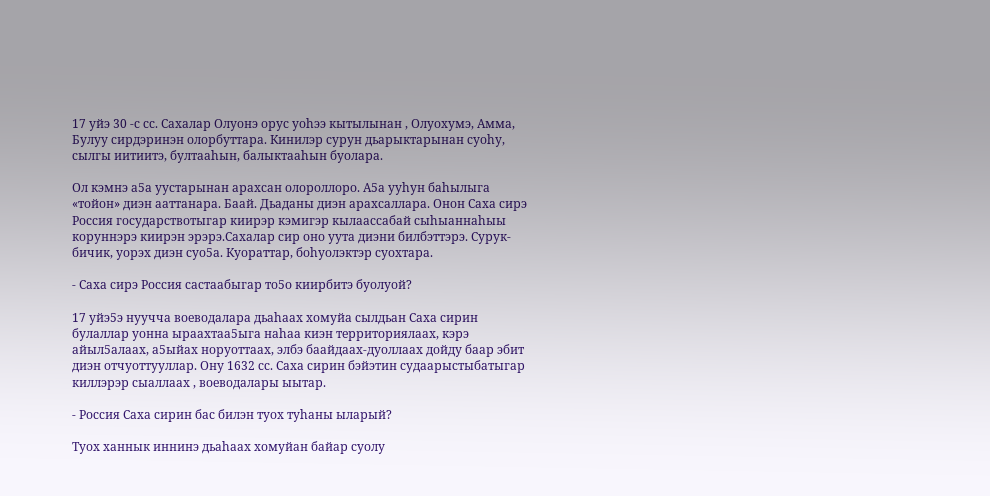17 уйэ 30 -с сс. Сахалар Олуонэ орус уоhээ кытылынан , Олуохумэ, Амма, Булуу сирдэринэн олорбуттара. Кинилэр сурун дьарыктарынан суоhу, сылгы иитиитэ, бултааhын, балыктааhын буолара.

Ол кэмнэ а5а уустарынан арахсан олороллоро. А5а ууhун баhылыга «тойон» диэн ааттанара. Баай. Дьаданы диэн арахсаллара. Онон Саха сирэ Россия государствотыгар киирэр кэмигэр кылаассабай сыhыаннаhыы коруннэрэ киирэн эрэрэ.Сахалар сир оно уута диэни билбэттэрэ. Сурук-бичик, уорэх диэн суо5а. Куораттар, боhуолэктэр суохтара.

- Саха сирэ Россия састаабыгар то5о киирбитэ буолуой?

17 уйэ5э нуучча воеводалара дьаhаах хомуйа сылдьан Саха сирин булаллар уонна ыраахтаа5ыга наhаа киэн территориялаах, кэрэ айыл5алаах, а5ыйах норуоттаах, элбэ баайдаах-дуоллаах дойду баар эбит диэн отчуоттууллар. Ону 1632 сс. Саха сирин бэйэтин судаарыстыбатыгар киллэрэр сыаллаах , воеводалары ыытар.

- Россия Саха сирин бас билэн туох туhаны ыларый?

Туох ханнык иннинэ дьаhаах хомуйан байар суолу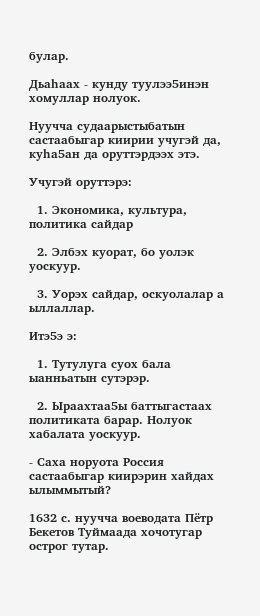булар.

Дьаhаах - кунду туулээ5инэн хомуллар нолуок.

Нуучча судаарыстыбатын састаабыгар киирии учугэй да, куhа5ан да оруттэрдээх этэ.

Учугэй оруттэрэ:

  1. Экономика, культура, политика сайдар

  2. Элбэх куорат, бо уолэк уоскуур.

  3. Уорэх сайдар, оскуолалар а ыллаллар.

Итэ5э э:

  1. Тутулуга суох бала ыанньатын сутэрэр.

  2. Ыраахтаа5ы баттыгастаах политиката барар. Нолуок хабалата уоскуур.

- Саха норуота Россия састаабыгар киирэрин хайдах ылыммытый?

1632 с. нуучча воеводата Пётр Бекетов Туймаада хочотугар острог тутар.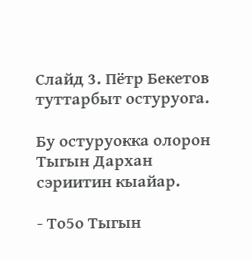Слайд 3. Пётр Бекетов туттарбыт остуруога.

Бу остуруокка олорон Тыгын Дархан сэриитин кыайар.

- То5о Тыгын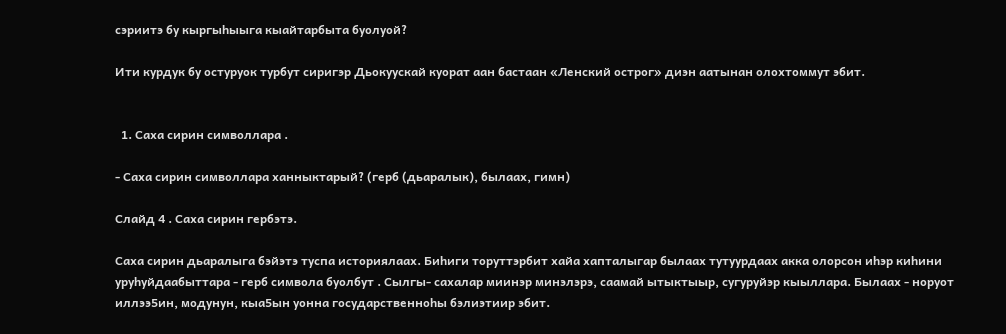сэриитэ бу кыргыhыыга кыайтарбыта буолуой?

Ити курдук бу остуруок турбут сиригэр Дьокуускай куорат аан бастаан «Ленский острог» диэн аатынан олохтоммут эбит.


  1. Саха сирин символлара .

- Саха сирин символлара ханныктарый? (герб (дьаралык), былаах, гимн)

Слайд 4 . Саха сирин гербэтэ.

Саха сирин дьаралыга бэйэтэ туспа историялаах. Биhиги торуттэрбит хайа хапталыгар былаах тутуурдаах акка олорсон иhэр киhини уруhуйдаабыттара - герб символа буолбут . Сылгы- сахалар миинэр минэлэрэ, саамай ытыктыыр, сугуруйэр кыыллара. Былаах - норуот иллээ5ин, модунун, кыа5ын уонна государственноhы бэлиэтиир эбит.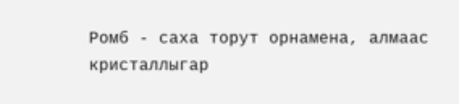Ромб - саха торут орнамена, алмаас кристаллыгар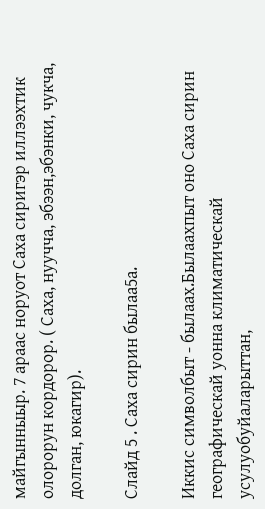майгынныыр. 7 араас норуот Саха сиригэр иллээхтик олорорун кордорор. ( Саха, нуучча, эбээн,эбэнки, чукча, долган, юкагир).

Слайд 5 . Саха сирин былаа5а.

Иккис символбыт - былаах.Былаахпыт оно Саха сирин географическай уонна климатическай усулуобуйаларыттан,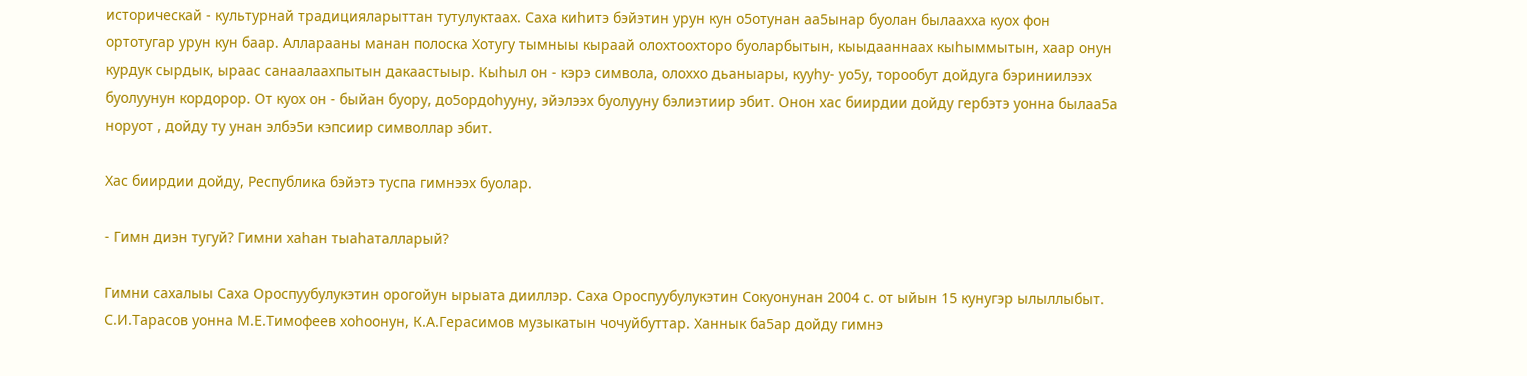историческай - культурнай традицияларыттан тутулуктаах. Саха киhитэ бэйэтин урун кун о5отунан аа5ынар буолан былаахха куох фон ортотугар урун кун баар. Алларааны манан полоска Хотугу тымныы кыраай олохтоохторо буоларбытын, кыыдааннаах кыhыммытын, хаар онун курдук сырдык, ыраас санаалаахпытын дакаастыыр. Кыhыл он - кэрэ символа, олоххо дьаныары, кууhу- уо5у, торообут дойдуга бэриниилээх буолуунун кордорор. От куох он - быйан буору, до5ордоhууну, эйэлээх буолууну бэлиэтиир эбит. Онон хас биирдии дойду гербэтэ уонна былаа5а норуот , дойду ту унан элбэ5и кэпсиир символлар эбит.

Хас биирдии дойду, Республика бэйэтэ туспа гимнээх буолар.

- Гимн диэн тугуй? Гимни хаhан тыаhаталларый?

Гимни сахалыы Саха Ороспуубулукэтин орогойун ырыата дииллэр. Саха Ороспуубулукэтин Сокуонунан 2004 с. от ыйын 15 кунугэр ылыллыбыт. С.И.Тарасов уонна М.Е.Тимофеев хоhоонун, К.А.Герасимов музыкатын чочуйбуттар. Ханнык ба5ар дойду гимнэ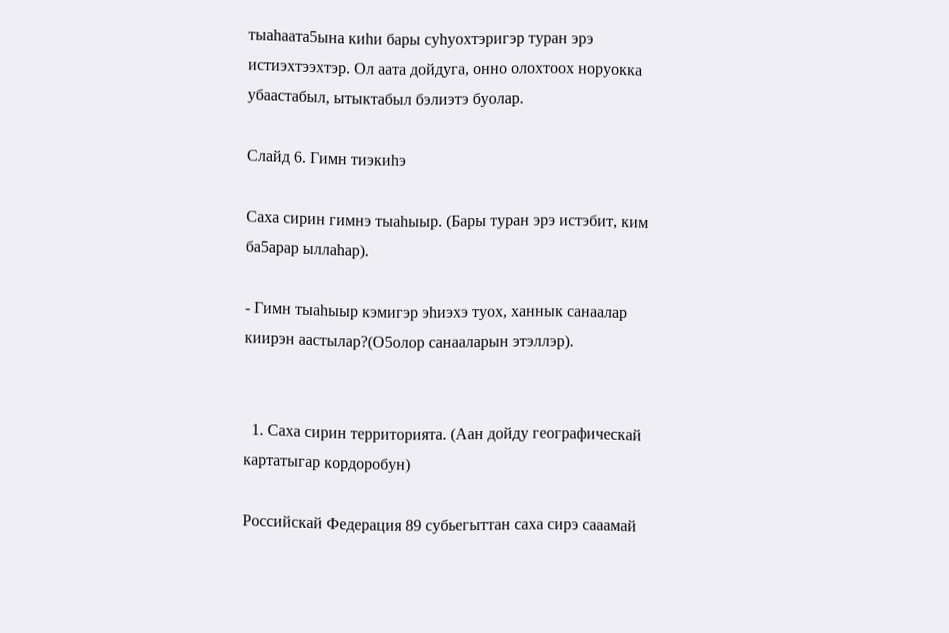тыаhаата5ына киhи бары суhуохтэригэр туран эрэ истиэхтээхтэр. Ол аата дойдуга, онно олохтоох норуокка убаастабыл, ытыктабыл бэлиэтэ буолар.

Слайд 6. Гимн тиэкиhэ

Саха сирин гимнэ тыаhыыр. (Бары туран эрэ истэбит, ким ба5арар ыллаhар).

- Гимн тыаhыыр кэмигэр эhиэхэ туох, ханнык санаалар киирэн аастылар?(О5олор санааларын этэллэр).


  1. Саха сирин территорията. (Аан дойду географическай картатыгар кордоробун)

Российскай Федерация 89 субьегыттан саха сирэ сааамай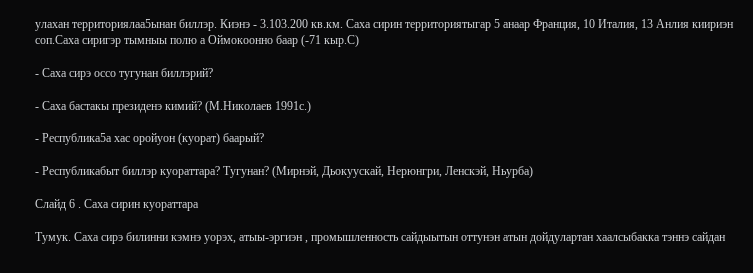улахан территориялаа5ынан биллэр. Киэнэ - 3.103.200 кв.км. Саха сирин территориятыгар 5 анаар Франция, 10 Италия, 13 Анлия киириэн соп.Саха сиригэр тымныы полю а Оймокоонно баар (-71 кыр.С)

- Саха сирэ оссо тугунан биллэрий?

- Саха бастакы президенэ кимий? (М.Николаев 1991с.)

- Республика5а хас оройуон (куорат) баарый?

- Республикабыт биллэр куораттара? Тугунан? (Мирнэй, Дьокуускай, Нерюнгри, Ленскэй, Ньурба)

Слайд 6 . Саха сирин куораттара

Тумук. Саха сирэ билинни кэмнэ уорэх, атыы-эргиэн , промышленность сайдыытын оттунэн атын дойдулартан хаалсыбакка тэннэ сайдан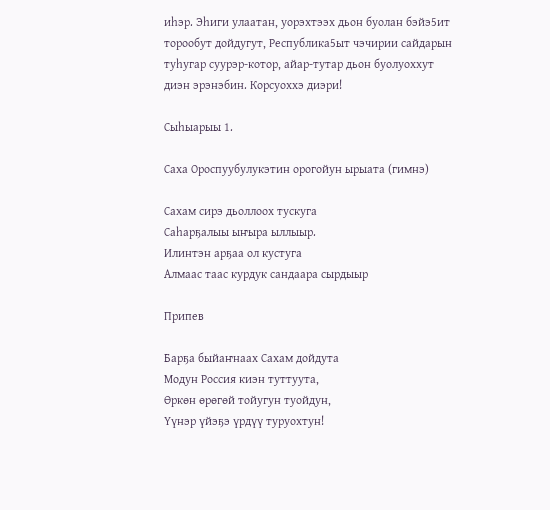иhэр. Эhиги улаатан, уорэхтээх дьон буолан бэйэ5ит торообут дойдугут, Республика5ыт чэчирии сайдарын туhугар суурэр-котор, айар-тутар дьон буолуоххут диэн эрэнэбин. Корсуоххэ диэри!

Сыhыарыы 1.

Саха Ороспуубулукэтин орогойун ырыата (гимнэ)

Сахам сирэ дьоллоох тускуга
Саһарҕалыы ыҥыра ыллыыр.
Илинтэн арҕаа ол кустуга
Алмаас таас курдук сандаара сырдыыр

Припев

Барҕа быйаҥнаах Сахам дойдута
Модун Россия киэн туттуута,
Өркөн өрөгөй тойугун туойдун,
Үүнэр үйэҕэ үрдүү туруохтун!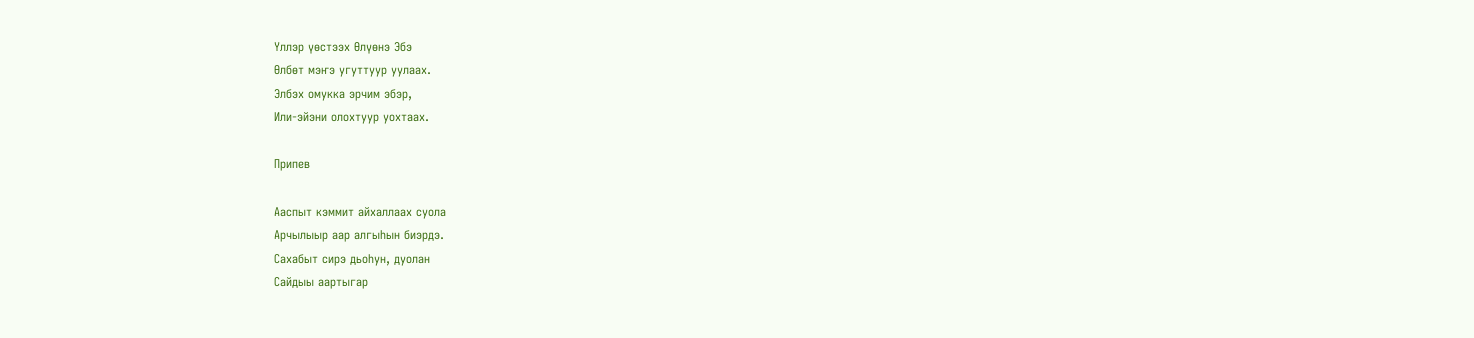Үллэр үөстээх Өлүөнэ Эбэ
Өлбөт мэҥэ угуттуур уулаах.
Элбэх омукка эрчим эбэр,
Или-эйэни олохтуур уохтаах.

Припев

Ааспыт кэммит айхаллаах суола
Арчылыыр аар алгыһын биэрдэ.
Сахабыт сирэ дьоһун, дуолан
Сайдыы аартыгар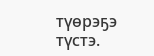түөрэҕэ түстэ.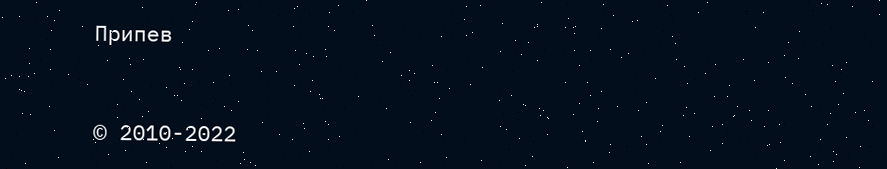Припев


© 2010-2022